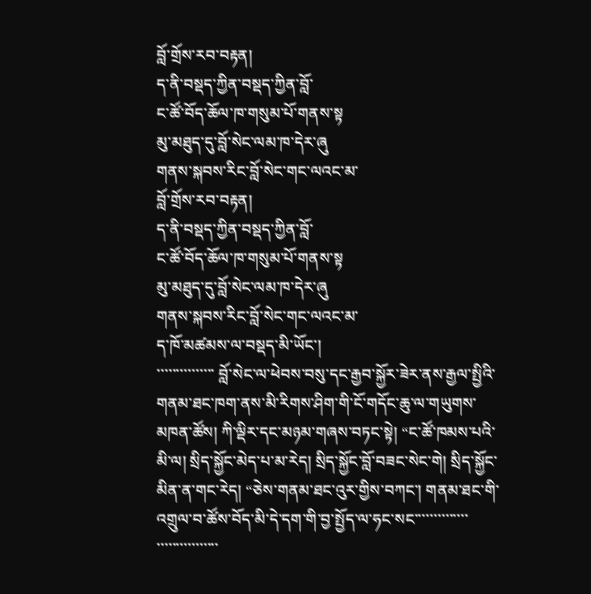བློ་གྲོས་རབ་བརྟན།
ད་ནི་བསྡད་ཀྱིན་བསྡད་ཀྱིན་བློ་
ང་ཚོ་བོད་ཆོལ་ཁ་གསུམ་པོ་གནས་སྟ
མུ་མཐུད་དུ་བློ་སེང་ལམ་ཁ་དེར་ཞུ
གནས་སྐབས་རིང་བློ་སེང་གང་ལའང་མ་
བློ་གྲོས་རབ་བརྟན།
ད་ནི་བསྡད་ཀྱིན་བསྡད་ཀྱིན་བློ་
ང་ཚོ་བོད་ཆོལ་ཁ་གསུམ་པོ་གནས་སྟ
མུ་མཐུད་དུ་བློ་སེང་ལམ་ཁ་དེར་ཞུ
གནས་སྐབས་རིང་བློ་སེང་གང་ལའང་མ་
ད་ཁོ་མཚམས་ལ་བསྡད་མི་ཡོང་།
་་་་་་་་་་་་་་་ བློ་སེང་ལ་ཕེབས་བསུ་དང་རྒྱབ་སྐྱོར་ཟེར་ནས་རྒྱལ་སྤྱིའི་གནམ་ཐང་ཁག་ནས་མི་རིགས་ཤིག་གི་ངོ་གདོང་ཆུ་ལ་གཡུགས་མཁན་ཚོས། ཀི་ལྡིར་དང་མཉམ་གཞས་བཏང་སྟེ། “ང་ཚོ་ཁམས་པའི་མི་ལ། སྲིད་སྐྱོང་མེད་པ་མ་རེད། སྲིད་སྐྱོང་བློ་བཟང་སེང་གེ། སྲིད་སྐྱོང་མིན་ན་གང་རེད། “ཅེས་གནམ་ཐང་འུར་གྱིས་བཀང་། གནམ་ཐང་གི་འགྲུལ་བ་ཚོས་བོད་མི་དེ་དག་གི་བྱ་སྤྱོད་ལ་ཧང་སང་་་་་་་་་་་་་་
་་་་་་་་་་་་་་་་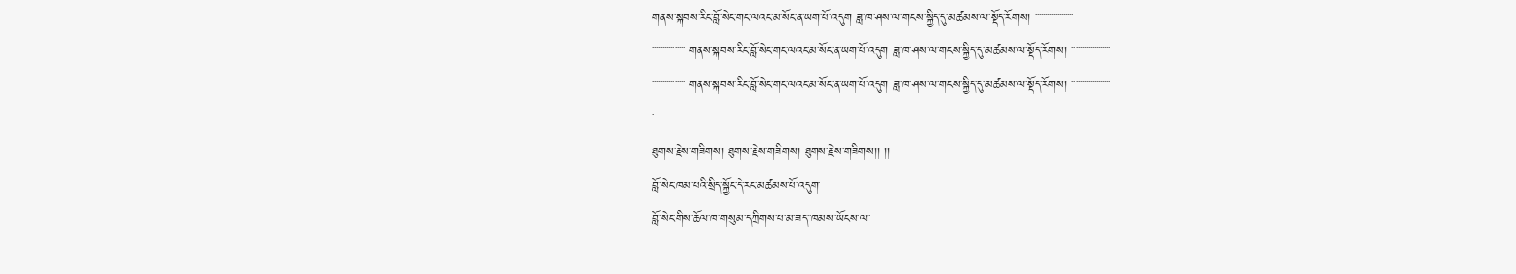གནས་སྐབས་རིང་བློ་སེང་གང་ལའང་མ་སོང་ན་ཡག་པོ་འདུག ཟླ་ཁ་ཤས་ལ་གངས་སྐྱིད་དུ་མཚམས་ལ་སྡོད་རོགས། ་་་་་་་་་་་་་་་་་་་
་་་་་་་་་་་་་་་་ གནས་སྐབས་རིང་བློ་སེང་གང་ལའང་མ་སོང་ན་ཡག་པོ་འདུག ཟླ་ཁ་ཤས་ལ་གངས་སྐྱིད་དུ་མཚམས་ལ་སྡོད་རོགས། ་་་་་་་་་་་་་་་་་་་
་་་་་་་་་་་་་་་་ གནས་སྐབས་རིང་བློ་སེང་གང་ལའང་མ་སོང་ན་ཡག་པོ་འདུག ཟླ་ཁ་ཤས་ལ་གངས་སྐྱིད་དུ་མཚམས་ལ་སྡོད་རོགས། ་་་་་་་་་་་་་་་་་་་
་
ཐུགས་རྗེས་གཟིགས། ཐུགས་རྗེས་གཟིགས། ཐུགས་རྗེས་གཟིགས།། །།
བློ་སེང་ཁམ་པའི་སྲིད་སྐྱོང་དེ་རང་མཚམས་པོ་འདུག་
བློ་སེང་གིས་ཆོལ་ཁ་གསུམ་དཀྲིགས་པ་མ་ཟད་་ཁམས་ཡོངས་ལ་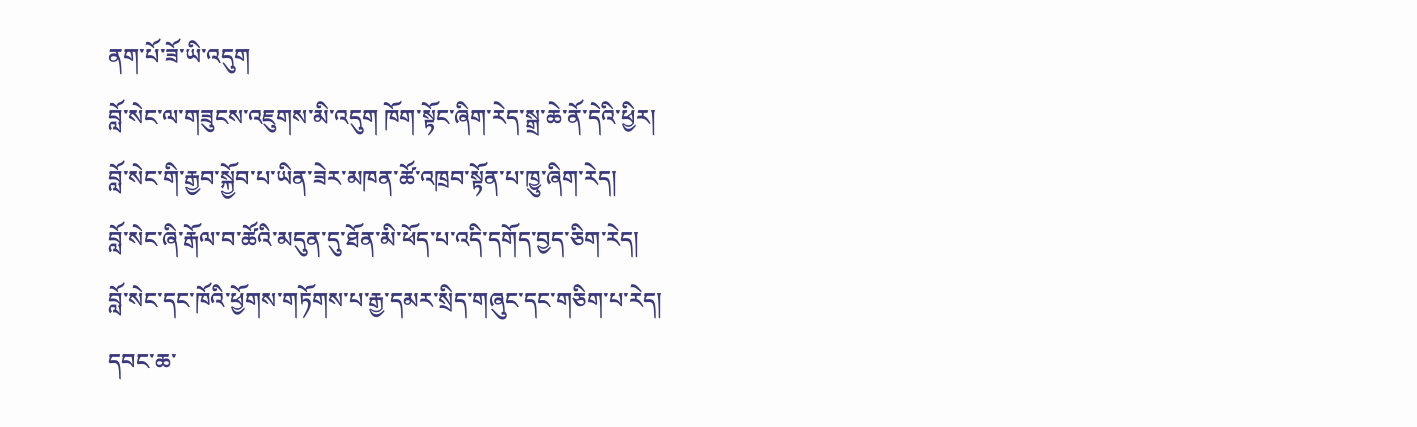ནག་པོ་ཟོ་ཡི་འདུག
བློ་སེང་ལ་གཟུངས་འཇུགས་མི་འདུག ཁོག་སྟོང་ཞིག་རེད་སྒྲ་ཆེ་ནོ་དེའི་ཕྱིར།
བློ་སེང་གི་རྒྱབ་སྐྱོབ་པ་ཡིན་ཟེར་མཁན་ཚོ་འཁྲབ་སྟོན་པ་ཁྱུ་ཞིག་རེད།
བློ་སེང་ཞི་རྒོལ་བ་ཚོའི་མདུན་དུ་ཐོན་མི་ཕོད་པ་འདི་དགོད་བྱད་ཅིག་རེད།
བློ་སེང་དང་ཁོའི་ཕྱོགས་གཏོགས་པ་རྒྱ་དམར་སྲིད་གཞུང་དང་གཅིག་པ་རེད།
དབང་ཆ་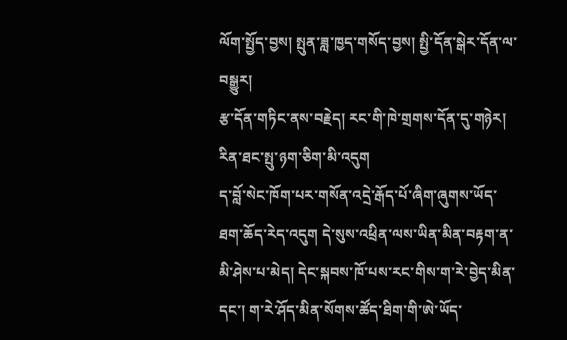ལོག་སྤྱོད་བྱས། སྤུན་ཟླ་ཁྱད་གསོད་བྱས། སྤྱི་དོན་སྒེར་དོན་ལ་བསྒྱུར།
རྩ་དོན་གཏིང་ནས་བརྗེད། རང་གི་ཁེ་གྲགས་དོན་དུ་གཉེར། རིན་ཐང་སྤུ་ཉག་ཅིག་མི་འདུག
ད་བློ་སེང་ཁོག་པར་གསོན་འདྲེ་རྒོད་པོ་ཞིག་ཞུགས་ཡོད་ཐག་ཆོད་རེད་འདུག དེ་སུས་འཕྲིན་ལས་ཡིན་མིན་བརྟག་ན་མི་ཤེས་པ་མེད། དེང་སྐབས་ཁོ་པས་རང་གིས་ག་རེ་བྱེད་མིན་དང་། ག་རེ་ཤོད་མིན་སོགས་ཚོད་ཐིག་གི་ཨེ་ཡོད་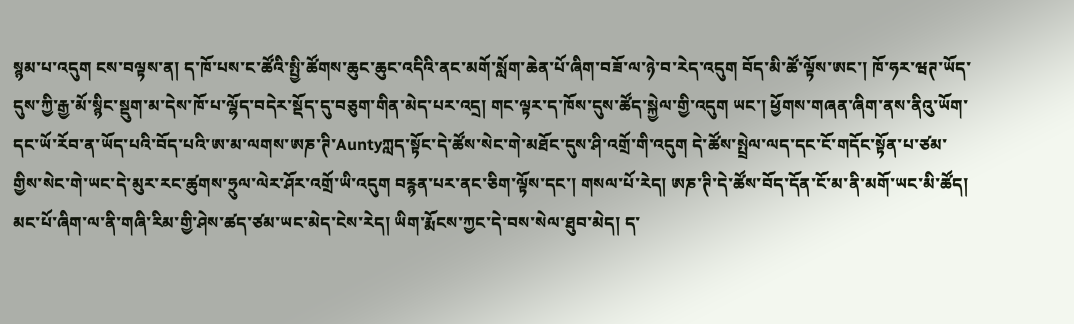སྙམ་པ་འདུག ངས་བལྟས་ན། ད་ཁོ་པས་ང་ཚོའི་སྤྱི་ཚོགས་ཆུང་ཆུང་འདིའི་ནང་མགོ་སློག་ཆེན་པོ་ཞིག་བཟོ་ལ་ཉེ་བ་རེད་འདུག བོད་མི་ཚོ་ལྟོས་ཨང་། ཁོ་ཧར་ཝཊ་ཡོད་དུས་ཀྱི་རྒྱ་མོ་སྙིང་སྡུག་མ་དེས་ཁོ་པ་ལྷོད་བདེར་སྡོད་དུ་བཅུག་གིན་མེད་པར་འདྲ། གང་ལྟར་ད་ཁོས་དུས་ཚོད་སྐྱེལ་གྱི་འདུག ཡང་། ཕྱོགས་གཞན་ཞིག་ནས་ནིའུ་ཡོག་དང་ཡོ་རོབ་ན་ཡོད་པའི་བོད་པའི་ཨ་མ་ལགས་ཨཎ་ཊི་Auntyཀླད་སྟོང་དེ་ཚོས་སེང་གེ་མཐོང་དུས་ཤི་འགྲོ་གི་འདུག དེ་ཚོས་སྤྲེལ་ལད་དང་ངོ་གདོང་སྟོན་པ་ཙམ་གྱིས་སེང་གེ་ཡང་དེ་མུར་རང་ཚུགས་ཧྲུལ་ལེར་ཤོར་འགྲོ་ཡི་འདུག བརྙན་པར་ནང་ཅིག་ལྟོས་དང་། གསལ་པོ་རེད། ཨཎ་ཊི་དེ་ཚོས་བོད་དོན་ངོ་མ་ནི་མགོ་ཡང་མི་ཚོད། མང་པོ་ཞིག་ལ་ནི་གཞི་རིམ་གྱི་ཤེས་ཚད་ཙམ་ཡང་མེད་ངེས་རེད། ཡིག་རྨོངས་ཀྱང་དེ་བས་སེལ་ཐུབ་མེད། ད་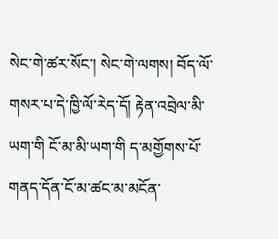སེང་གེ་ཚར་སོང་། སེང་གེ་ལགས། བོད་ལོ་གསར་པ་དེ་ཁྱི་ལོ་རེད་དོ། རྟེན་འབྲེལ་མི་ཡག་གི ངོ་མ་མི་ཡག་གི ད་མགྱོགས་པོ་གནད་དོན་ངོ་མ་ཚང་མ་མངོན་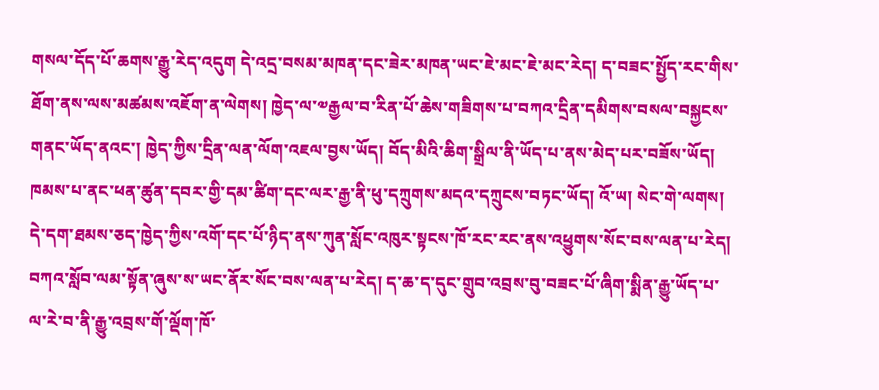གསལ་དོད་པོ་ཆགས་རྒྱུ་རེད་འདུག དེ་འདྲ་བསམ་མཁན་དང་ཟེར་མཁན་ཡང་ཇེ་མང་ཇེ་མང་རེད། ད་བཟང་སྤྱོད་རང་གིས་ཐོག་ནས་ལས་མཚམས་འཇོག་ན་ལེགས། ཁྱེད་ལ་༧རྒྱལ་བ་རིན་པོ་ཆེས་གཟིགས་པ་བཀའ་དྲིན་དམིགས་བསལ་བསྐྱངས་གནང་ཡོད་ནའང་། ཁྱེད་ཀྱིས་དྲིན་ལན་ལོག་འཇལ་བྱས་ཡོད། བོད་མིའི་ཆིག་སྒྲིལ་ནི་ཡོད་པ་ནས་མེད་པར་བཟོས་ཡོད། ཁམས་པ་ནང་ཕན་ཚུན་དབར་གྱི་དམ་ཚིག་དང་ལར་རྒྱ་ནི་ཕུ་དཀྲུགས་མདའ་དཀྲུངས་བཏང་ཡོད། འོ་ཡ། སེང་གེ་ལགས། དེ་དག་ཐམས་ཅད་ཁྱེད་ཀྱིས་འགོ་དང་པོ་ཉིད་ནས་ཀུན་སློང་འཁུར་སྟངས་ཁོ་རང་རང་ནས་འཕྱུགས་སོང་བས་ལན་པ་རེད། བཀའ་སློབ་ལམ་སྟོན་ཞུས་ས་ཡང་ནོར་སོང་བས་ལན་པ་རེད། ད་ཆ་ད་དུང་གྲུབ་འབྲས་བུ་བཟང་པོ་ཞིག་སྨིན་རྒྱུ་ཡོད་པ་ལ་རེ་བ་ནི་རྒྱུ་འབྲས་གོ་ལྡོག་ཁོ་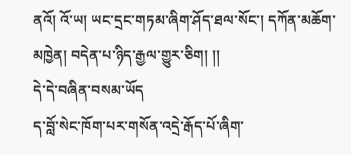ནའོ། འོ་ཡ། ཡང་དྲང་གཏམ་ཞིག་ཤོད་ཐལ་སོང་། དཀོན་མཆོག་མཁྱེན། བདེན་པ་ཉིད་རྒྱལ་གྱུར་ཅིག། །།
དེ་དེ་བཞིན་བསམ་ཡོད
ད་བློ་སེང་ཁོག་པར་གསོན་འདྲེ་རྒོད་པོ་ཞིག་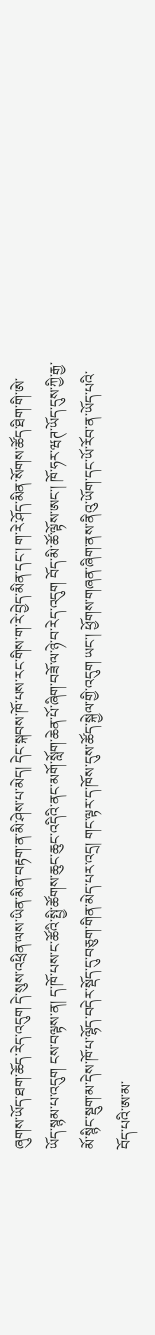ཞུགས་ཡོད་ཐག་ཆོད་རེད་འདུག དེ་སུས་འཕྲིན་ལས་ཡིན་མིན་བརྟག་ན་མི་ཤེས་པ་མེད། དེང་སྐབས་ཁོ་པས་རང་གིས་ག་རེ་བྱེད་མིན་དང་། ག་རེ་ཤོད་མིན་སོགས་ཚོད་ཐིག་གི་ཨེ་ཡོད་སྙམ་པ་འདུག ངས་བལྟས་ན། ད་ཁོ་པས་ང་ཚོའི་སྤྱི་ཚོགས་ཆུང་ཆུང་འདིའི་ནང་མགོ་སློག་ཆེན་པོ་ཞིག་བཟོ་ལ་ཉེ་བ་རེད་འདུག བོད་མི་ཚོ་ལྟོས་ཨང་། ཁོ་ཧར་ཝཊ་ཡོད་དུས་ཀྱི་རྒྱ་མོ་སྙིང་སྡུག་མ་དེས་ཁོ་པ་ལྷོད་བདེར་སྡོད་དུ་བཅུག་གིན་མེད་པར་འདྲ། གང་ལྟར་ད་ཁོས་དུས་ཚོད་སྐྱེལ་གྱི་འདུག ཡང་། ཕྱོགས་གཞན་ཞིག་ནས་ནིའུ་ཡོག་དང་ཡོ་རོབ་ན་ཡོད་པའི་བོད་པའི་ཨ་མ་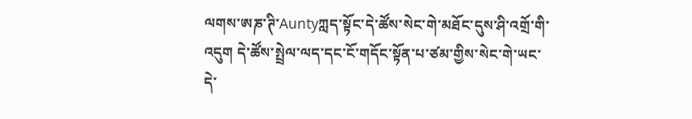ལགས་ཨཎ་ཊི་Auntyཀླད་སྟོང་དེ་ཚོས་སེང་གེ་མཐོང་དུས་ཤི་འགྲོ་གི་འདུག དེ་ཚོས་སྤྲེལ་ལད་དང་ངོ་གདོང་སྟོན་པ་ཙམ་གྱིས་སེང་གེ་ཡང་དེ་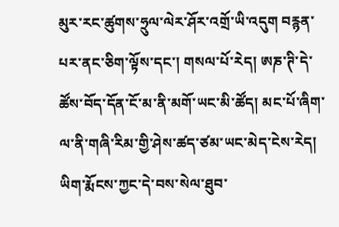མུར་རང་ཚུགས་ཧྲུལ་ལེར་ཤོར་འགྲོ་ཡི་འདུག བརྙན་པར་ནང་ཅིག་ལྟོས་དང་། གསལ་པོ་རེད། ཨཎ་ཊི་དེ་ཚོས་བོད་དོན་ངོ་མ་ནི་མགོ་ཡང་མི་ཚོད། མང་པོ་ཞིག་ལ་ནི་གཞི་རིམ་གྱི་ཤེས་ཚད་ཙམ་ཡང་མེད་ངེས་རེད། ཡིག་རྨོངས་ཀྱང་དེ་བས་སེལ་ཐུབ་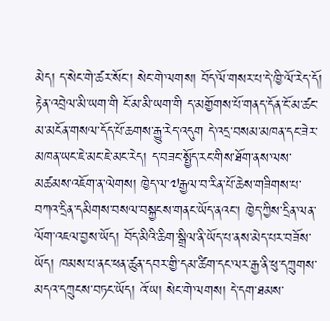མེད། ད་སེང་གེ་ཚར་སོང་། སེང་གེ་ལགས། བོད་ལོ་གསར་པ་དེ་ཁྱི་ལོ་རེད་དོ། རྟེན་འབྲེལ་མི་ཡག་གི ངོ་མ་མི་ཡག་གི ད་མགྱོགས་པོ་གནད་དོན་ངོ་མ་ཚང་མ་མངོན་གསལ་དོད་པོ་ཆགས་རྒྱུ་རེད་འདུག དེ་འདྲ་བསམ་མཁན་དང་ཟེར་མཁན་ཡང་ཇེ་མང་ཇེ་མང་རེད། ད་བཟང་སྤྱོད་རང་གིས་ཐོག་ནས་ལས་མཚམས་འཇོག་ན་ལེགས། ཁྱེད་ལ་༧རྒྱལ་བ་རིན་པོ་ཆེས་གཟིགས་པ་བཀའ་དྲིན་དམིགས་བསལ་བསྐྱངས་གནང་ཡོད་ནའང་། ཁྱེད་ཀྱིས་དྲིན་ལན་ལོག་འཇལ་བྱས་ཡོད། བོད་མིའི་ཆིག་སྒྲིལ་ནི་ཡོད་པ་ནས་མེད་པར་བཟོས་ཡོད། ཁམས་པ་ནང་ཕན་ཚུན་དབར་གྱི་དམ་ཚིག་དང་ལར་རྒྱ་ནི་ཕུ་དཀྲུགས་མདའ་དཀྲུངས་བཏང་ཡོད། འོ་ཡ། སེང་གེ་ལགས། དེ་དག་ཐམས་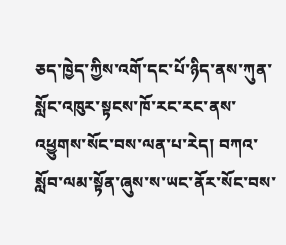ཅད་ཁྱེད་ཀྱིས་འགོ་དང་པོ་ཉིད་ནས་ཀུན་སློང་འཁུར་སྟངས་ཁོ་རང་རང་ནས་འཕྱུགས་སོང་བས་ལན་པ་རེད། བཀའ་སློབ་ལམ་སྟོན་ཞུས་ས་ཡང་ནོར་སོང་བས་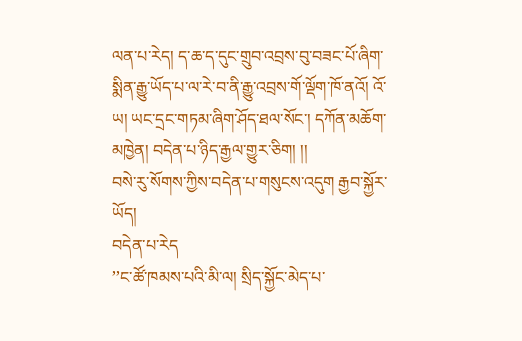ལན་པ་རེད། ད་ཆ་ད་དུང་གྲུབ་འབྲས་བུ་བཟང་པོ་ཞིག་སྨིན་རྒྱུ་ཡོད་པ་ལ་རེ་བ་ནི་རྒྱུ་འབྲས་གོ་ལྡོག་ཁོ་ནའོ། འོ་ཡ། ཡང་དྲང་གཏམ་ཞིག་ཤོད་ཐལ་སོང་། དཀོན་མཆོག་མཁྱེན། བདེན་པ་ཉིད་རྒྱལ་གྱུར་ཅིག། །།
བསེ་རུ་སོགས་ཀྱིས་བདེན་པ་གསུངས་འདུག རྒྱབ་སྐྱོར་ཡོད།
བདེན་པ་རེད
ʼʼང་ཚོ་ཁམས་པའི་མི་ལ། སྲིད་སྐྱོང་མེད་པ་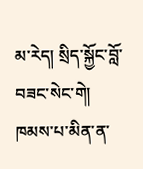མ་རེད། སྲིད་སྐྱོང་བློ་བཟང་སེང་གེ། ཁམས་པ་མིན་ན་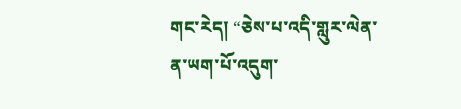གང་རེད། “ཅེས་པ་འདི་གླུར་ལེན་ན་ཡག་པོ་འདུག་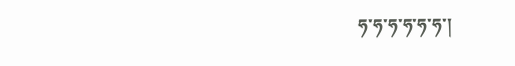ཧ་ཧ་ཧ་ཧ་ཧ་ཧ་།